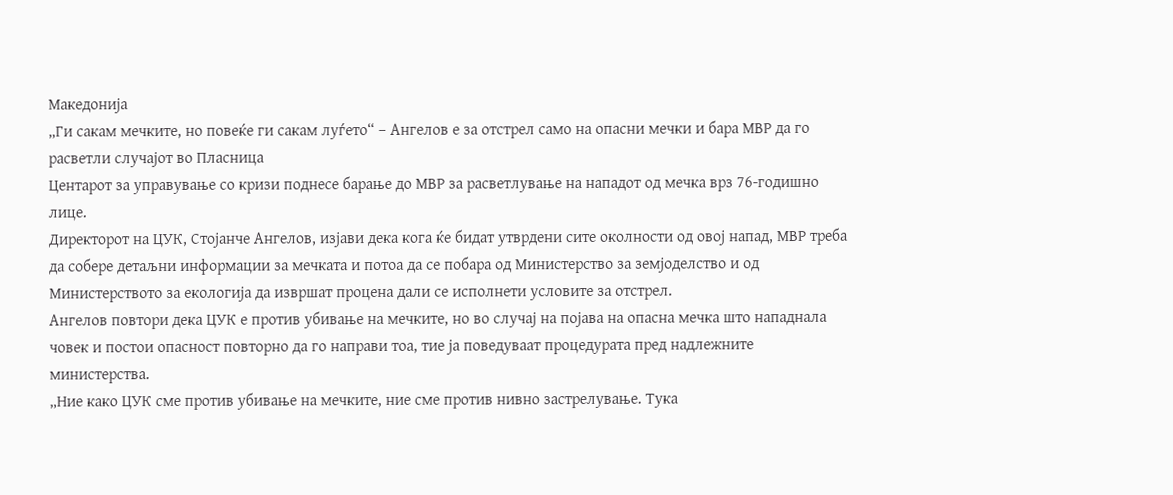Македонија
„Ги сакам мечките, но повеќе ги сакам луѓето“ – Ангелов е за отстрел само на опасни мечки и бара МВР да го расветли случајот во Пласница
Центарот за управување со кризи поднесе барање до МВР за расветлување на нападот од мечка врз 76-годишно лице.
Директорот на ЦУК, Стојанче Ангелов, изјави дека кога ќе бидат утврдени сите околности од овој напад, МВР треба да собере детаљни информации за мечката и потоа да се побара од Министерство за земјоделство и од Министерството за екологија да извршат процена дали се исполнети условите за отстрел.
Ангелов повтори дека ЦУК е против убивање на мечките, но во случај на појава на опасна мечка што нападнала човек и постои опасност повторно да го направи тоа, тие ја поведуваат процедурата пред надлежните министерства.
„Ние како ЦУК сме против убивање на мечките, ние сме против нивно застрелување. Тука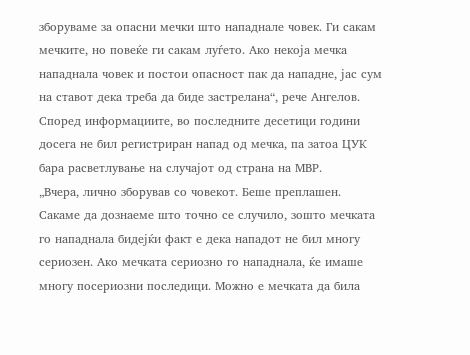зборуваме за опасни мечки што нападнале човек. Ги сакам мечките, но повеќе ги сакам луѓето. Ако некоја мечка нападнала човек и постои опасност пак да нападне, јас сум на ставот дека треба да биде застрелана“, рече Ангелов.
Според информациите, во последните десетици години досега не бил регистриран напад од мечка, па затоа ЦУК бара расветлување на случајот од страна на МВР.
„Вчера, лично зборував со човекот. Беше преплашен. Сакаме да дознаеме што точно се случило, зошто мечката го нападнала бидејќи факт е дека нападот не бил многу сериозен. Ако мечката сериозно го нападнала, ќе имаше многу посериозни последици. Можно е мечката да била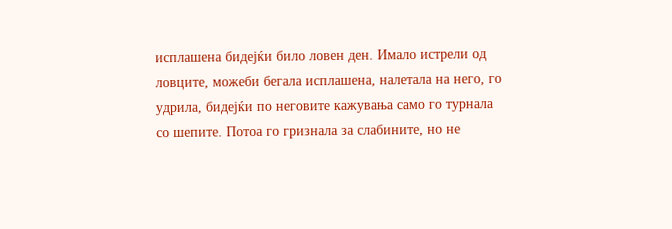исплашена бидејќи било ловен ден. Имало истрели од ловците, можеби бегала исплашена, налетала на него, го удрила, бидејќи по неговите кажувања само го турнала со шепите. Потоа го гризнала за слабините, но не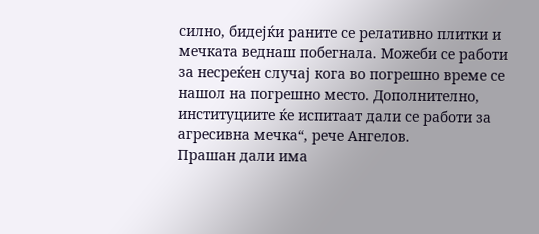силно, бидејќи раните се релативно плитки и мечката веднаш побегнала. Можеби се работи за несреќен случај кога во погрешно време се нашол на погрешно место. Дополнително, институциите ќе испитаат дали се работи за агресивна мечка“, рече Ангелов.
Прашан дали има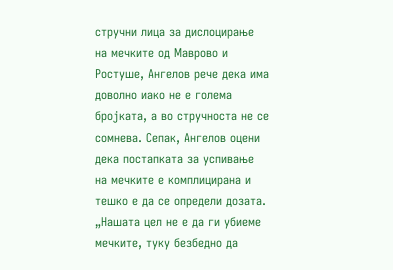стручни лица за дислоцирање на мечките од Маврово и Ростуше, Ангелов рече дека има доволно иако не е голема бројката, а во стручноста не се сомнева. Сепак, Ангелов оцени дека постапката за успивање на мечките е комплицирана и тешко е да се определи дозата.
„Нашата цел не е да ги убиеме мечките, туку безбедно да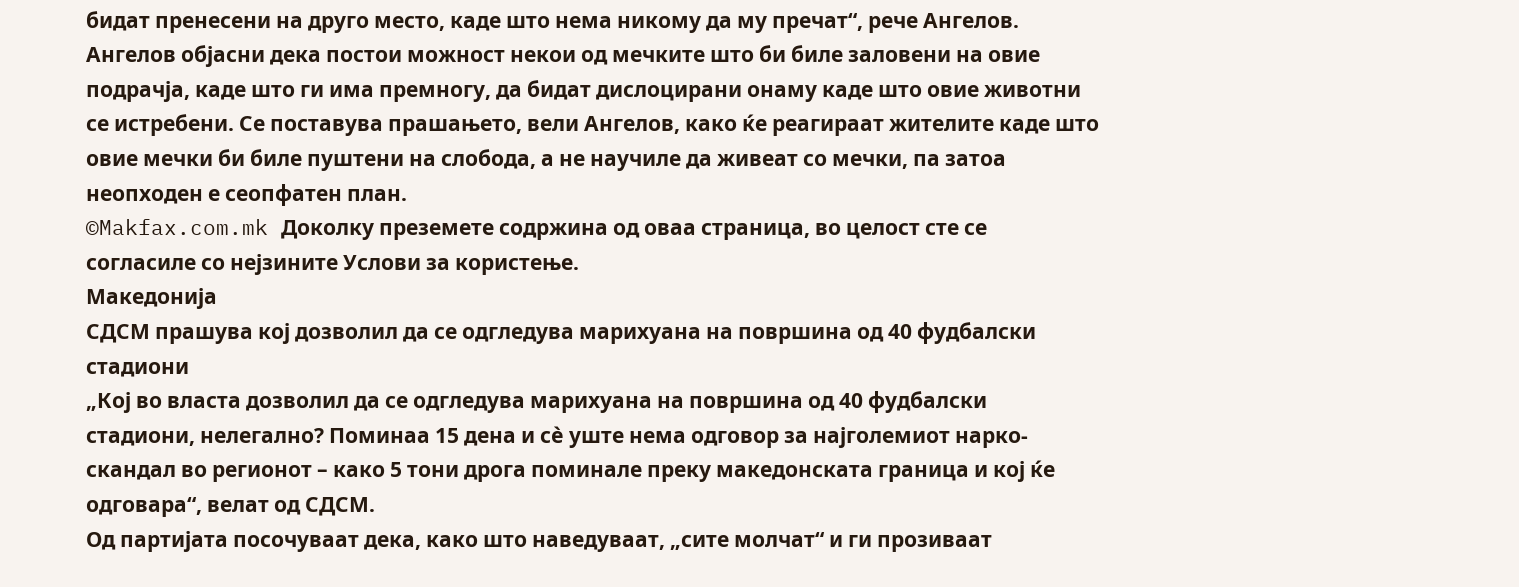бидат пренесени на друго место, каде што нема никому да му пречат“, рече Ангелов.
Ангелов објасни дека постои можност некои од мечките што би биле заловени на овие подрачја, каде што ги има премногу, да бидат дислоцирани онаму каде што овие животни се истребени. Се поставува прашањето, вели Ангелов, како ќе реагираат жителите каде што овие мечки би биле пуштени на слобода, а не научиле да живеат со мечки, па затоа неопходен е сеопфатен план.
©Makfax.com.mk Доколку преземете содржина од оваа страница, во целост сте се согласиле со нејзините Услови за користење.
Македонија
СДСМ прашува кој дозволил да се одгледува марихуана на површина од 40 фудбалски стадиони
„Кој во власта дозволил да се одгледува марихуана на површина од 40 фудбалски стадиони, нелегално? Поминаа 15 дена и сè уште нема одговор за најголемиот нарко-скандал во регионот – како 5 тони дрога поминале преку македонската граница и кој ќе одговара“, велат од СДСМ.
Од партијата посочуваат дека, како што наведуваат, „сите молчат“ и ги прозиваат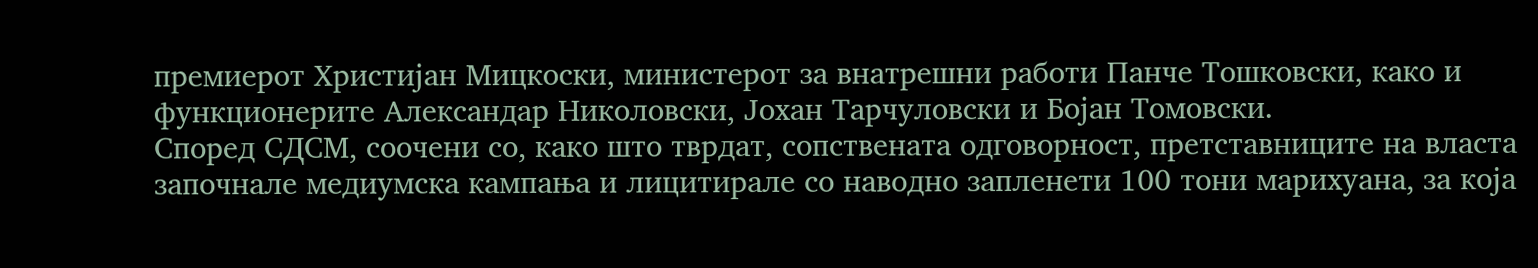премиерот Христијан Мицкоски, министерот за внатрешни работи Панче Тошковски, како и функционерите Александар Николовски, Јохан Тарчуловски и Бојан Томовски.
Според СДСМ, соочени со, како што тврдат, сопствената одговорност, претставниците на власта започнале медиумска кампања и лицитирале со наводно запленети 100 тони марихуана, за која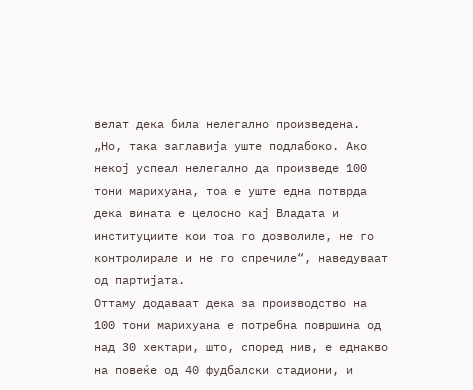велат дека била нелегално произведена.
„Но, така заглавија уште подлабоко. Ако некој успеал нелегално да произведе 100 тони марихуана, тоа е уште една потврда дека вината е целосно кај Владата и институциите кои тоа го дозволиле, не го контролирале и не го спречиле“, наведуваат од партијата.
Оттаму додаваат дека за производство на 100 тони марихуана е потребна површина од над 30 хектари, што, според нив, е еднакво на повеќе од 40 фудбалски стадиони, и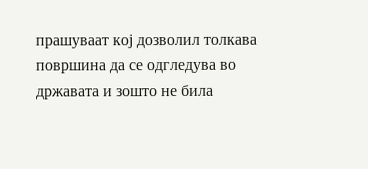прашуваат кој дозволил толкава површина да се одгледува во државата и зошто не била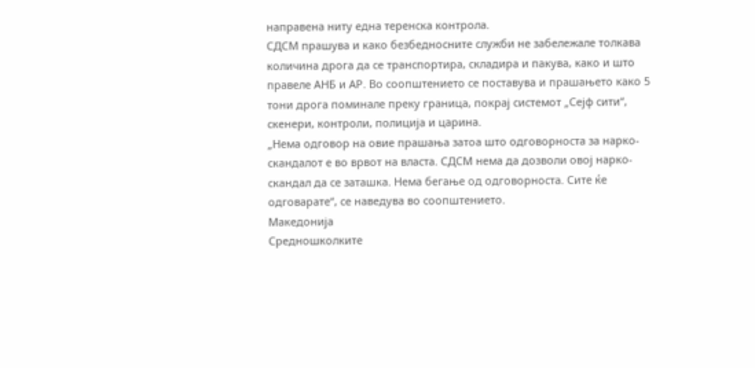направена ниту една теренска контрола.
СДСМ прашува и како безбедносните служби не забележале толкава количина дрога да се транспортира, складира и пакува, како и што правеле АНБ и АР. Во соопштението се поставува и прашањето како 5 тони дрога поминале преку граница, покрај системот „Сејф сити“, скенери, контроли, полиција и царина.
„Нема одговор на овие прашања затоа што одговорноста за нарко-скандалот е во врвот на власта. СДСМ нема да дозволи овој нарко-скандал да се заташка. Нема бегање од одговорноста. Сите ќе одговарате“, се наведува во соопштението.
Македонија
Средношколките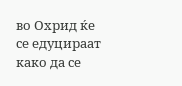во Охрид ќе се едуцираат како да се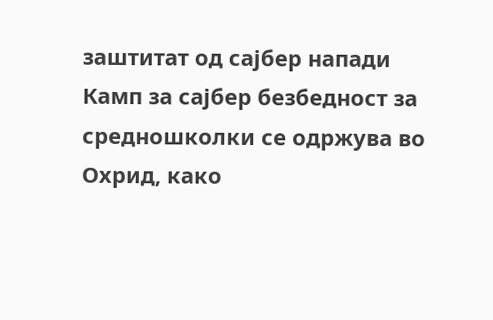заштитат од сајбер напади
Камп за сајбер безбедност за средношколки се одржува во Охрид, како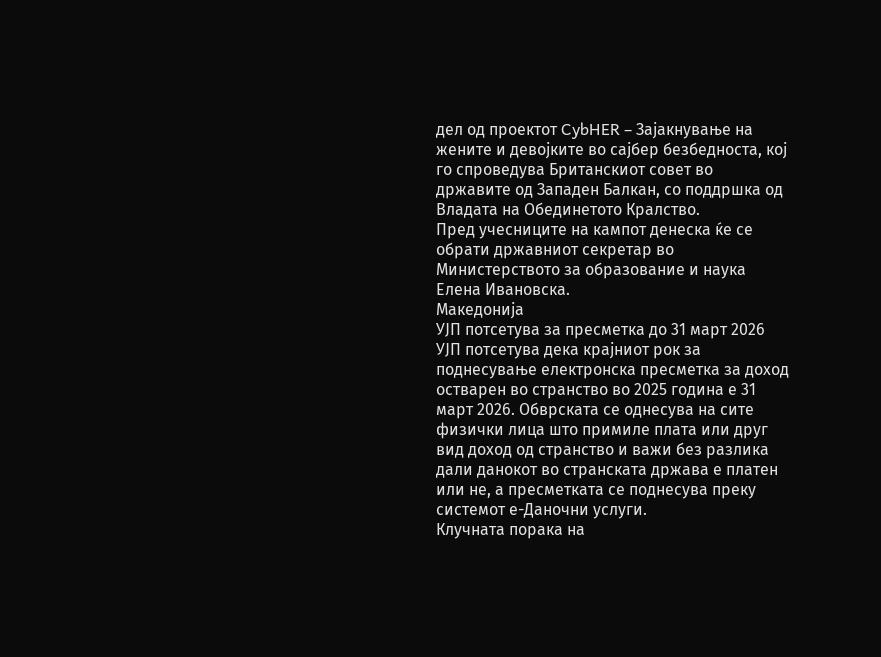дел од проектот CybHER – Зајакнување на жените и девојките во сајбер безбедноста, кој го спроведува Британскиот совет во државите од Западен Балкан, со поддршка од Владата на Обединетото Кралство.
Пред учесниците на кампот денеска ќе се обрати државниот секретар во Министерството за образование и наука Елена Ивановска.
Македонија
УЈП потсетува за пресметка до 31 март 2026
УЈП потсетува дека крајниот рок за поднесување електронска пресметка за доход остварен во странство во 2025 година е 31 март 2026. Обврската се однесува на сите физички лица што примиле плата или друг вид доход од странство и важи без разлика дали данокот во странската држава е платен или не, а пресметката се поднесува преку системот е-Даночни услуги.
Клучната порака на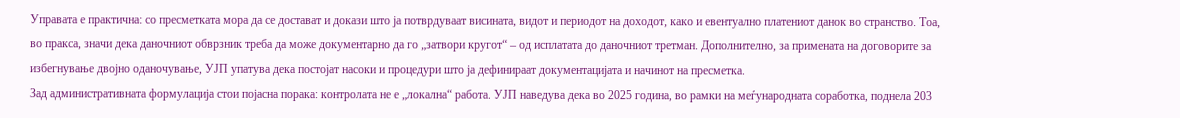Управата е практична: со пресметката мора да се достават и докази што ја потврдуваат висината, видот и периодот на доходот, како и евентуално платениот данок во странство. Тоа, во пракса, значи дека даночниот обврзник треба да може документарно да го „затвори кругот“ – од исплатата до даночниот третман. Дополнително, за примената на договорите за избегнување двојно оданочување, УЈП упатува дека постојат насоки и процедури што ја дефинираат документацијата и начинот на пресметка.
Зад административната формулација стои појасна порака: контролата не е „локална“ работа. УЈП наведува дека во 2025 година, во рамки на меѓународната соработка, поднела 203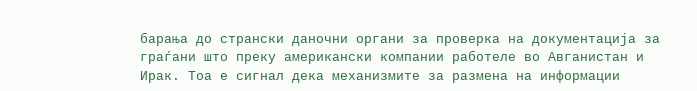барања до странски даночни органи за проверка на документација за граѓани што преку американски компании работеле во Авганистан и Ирак. Тоа е сигнал дека механизмите за размена на информации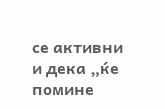се активни и дека „ќе помине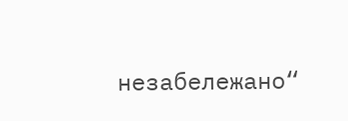незабележано“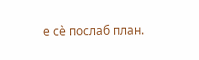е сè послаб план.